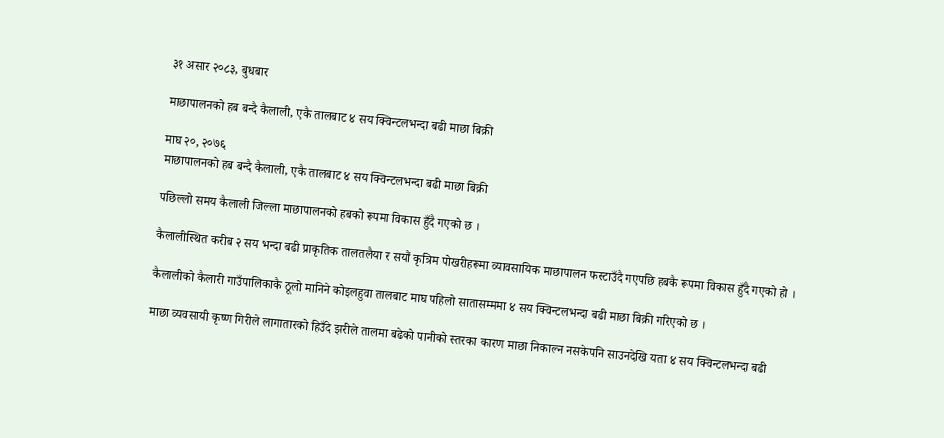३१ असार २०८३, बुधबार

माछापालनको हब बन्दै कैलाली, एकै तालबाट ४ सय क्विन्टलभन्दा बढी माछा बिक्री

माघ २०, २०७६
माछापालनको हब बन्दै कैलाली, एकै तालबाट ४ सय क्विन्टलभन्दा बढी माछा बिक्री

पछिल्लो समय कैलाली जिल्ला माछापालनको हबको रूपमा विकास हुँदै गएको छ ।

कैलालीस्थित करीब २ सय भन्दा बढी प्राकृतिक तालतलैया र सयौं कृत्रिम पोखरीहरूमा व्यावसायिक माछापालन फस्टाउँदै गएपछि हबकै रूपमा विकास हुँदै गएको हो ।

कैलालीको कैलारी गाउँपालिकाकै ठूलो मानिने कोइलहुवा तालबाट माघ पहिलो सातासम्ममा ४ सय क्विन्टलभन्दा बढी माछा बिक्री गरिएको छ ।

माछा व्यवसायी कृष्ण गिरीले लागातारको हिउँदे झरीले तालमा बढेको पानीको स्तरका कारण माछा निकाल्न नसकेपनि साउनदेखि यता ४ सय क्विन्टलभन्दा बढी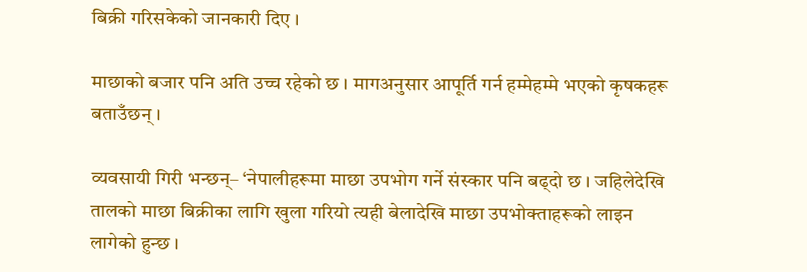बिक्री गरिसकेको जानकारी दिए ।

माछाको बजार पनि अति उच्च रहेको छ । मागअनुसार आपूर्ति गर्न हम्मेहम्मे भएको कृषकहरू बताउँछन् ।

व्यवसायी गिरी भन्छन्– ‘नेपालीहरूमा माछा उपभोग गर्ने संस्कार पनि बढ्दो छ । जहिलेदेखि तालको माछा बिक्रीका लागि खुला गरियो त्यही बेलादेखि माछा उपभोक्ताहरूको लाइन लागेको हुन्छ ।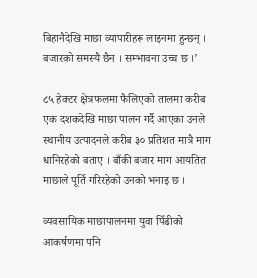बिहानैदेखि माछा व्यापारीहरू लाइनमा हुन्छन् । बजारको समस्यै छैन । सम्भावना उच्च छ ।’

८५ हेक्टर क्षेत्रफलमा फैलिएको तालमा करीब एक दशकदेखि माछा पालन गर्दै आएका उनले स्थानीय उत्पादनले करीब ३० प्रतिशत मात्रै माग धानिरहेको बताए । बाँकी बजार माग आयतित माछाले पूर्ति गरिरहेको उनको भनाइ छ ।

व्यवसायिक माछापालनमा युवा पिँढीको आकर्षणमा पनि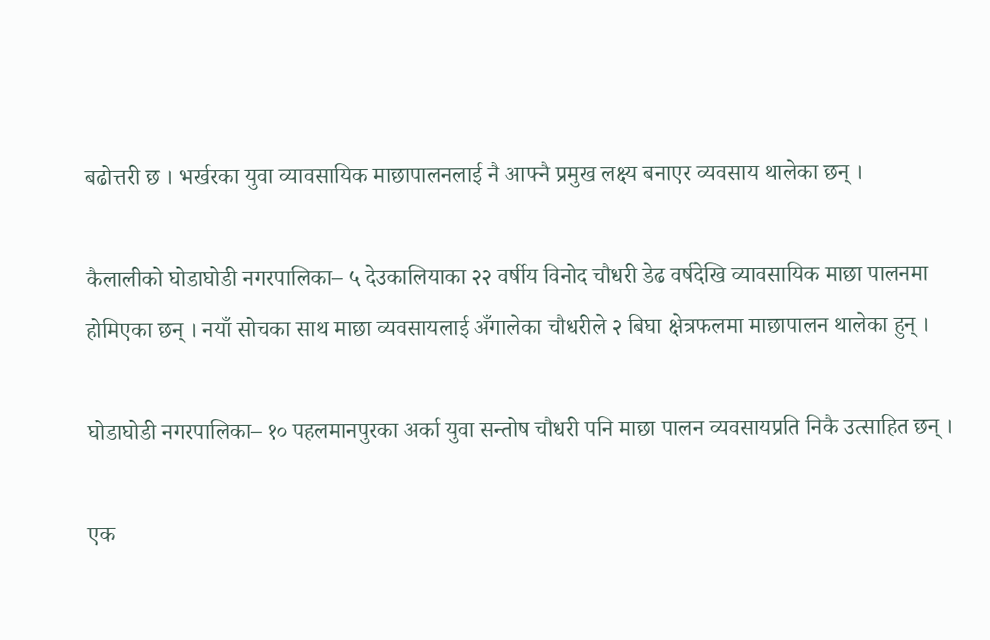बढोत्तरी छ । भर्खरका युवा व्यावसायिक माछापालनलाई नै आफ्नै प्रमुख लक्ष्य बनाएर व्यवसाय थालेका छन् ।

कैलालीको घोडाघोडी नगरपालिका– ५ देउकालियाका २२ वर्षीय विनोद चौधरी डेढ वर्षदेखि व्यावसायिक माछा पालनमा होमिएका छन् । नयाँ सोचका साथ माछा व्यवसायलाई अँगालेका चौधरीले २ बिघा क्षेत्रफलमा माछापालन थालेका हुन् ।

घोडाघोडी नगरपालिका– १० पहलमानपुरका अर्का युवा सन्तोष चौधरी पनि माछा पालन व्यवसायप्रति निकै उत्साहित छन् ।

एक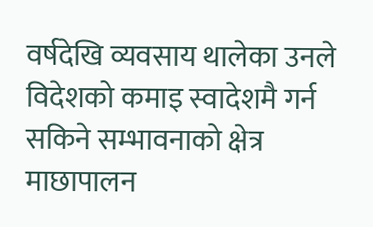वर्षदेखि व्यवसाय थालेका उनले विदेशको कमाइ स्वादेशमै गर्न सकिने सम्भावनाको क्षेत्र माछापालन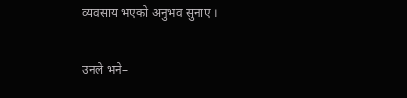व्यवसाय भएको अनुभव सुनाए ।

उनले भने–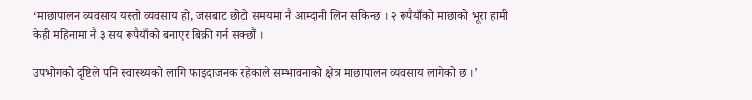‘माछापालन व्यवसाय यस्तो व्यवसाय हो, जसबाट छोटो समयमा नै आम्दानी लिन सकिन्छ । २ रूपैयाँको माछाको भूरा हामी केही महिनामा नै ३ सय रूपैयाँको बनाएर बिक्री गर्न सक्छौं ।

उपभोगको दृष्टिले पनि स्वास्थ्यको लागि फाइदाजनक रहेकाले सम्भावनाको क्षेत्र माछापालन व्यवसाय लागेको छ ।’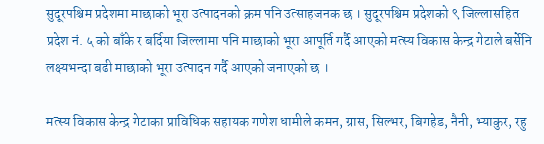सुदूरपश्चिम प्रदेशमा माछाको भूरा उत्पादनको क्रम पनि उत्साहजनक छ । सुदूरपश्चिम प्रदेशको ९ जिल्लासहित प्रदेश नं. ५ को बाँके र बर्दिया जिल्लामा पनि माछाको भूरा आपूर्ति गर्दै आएको मत्स्य विकास केन्द्र गेटाले बर्सेनि लक्ष्यभन्दा बढी माछाको भूरा उत्पादन गर्दै आएको जनाएको छ ।

मत्स्य विकास केन्द्र गेटाका प्राविधिक सहायक गणेश धामीले कमन, ग्रास, सिल्भर, बिगहेड, नैनी, भ्याकुर, रहु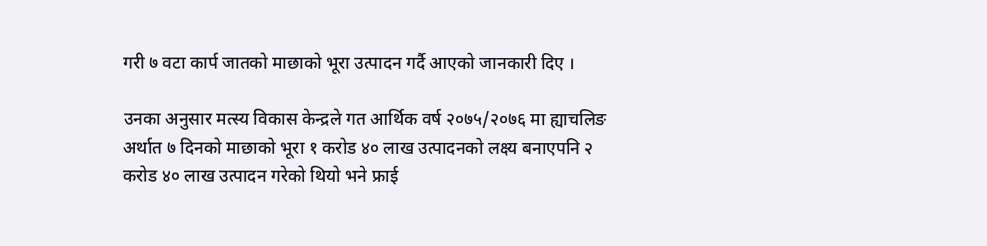गरी ७ वटा कार्प जातको माछाको भूरा उत्पादन गर्दै आएको जानकारी दिए ।

उनका अनुसार मत्स्य विकास केन्द्रले गत आर्थिक वर्ष २०७५/२०७६ मा ह्याचलिङ अर्थात ७ दिनको माछाको भूरा १ करोड ४० लाख उत्पादनको लक्ष्य बनाएपनि २ करोड ४० लाख उत्पादन गरेको थियो भने फ्राई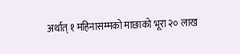अर्थात् १ महिनासम्मको माछाको भूरा २० लाख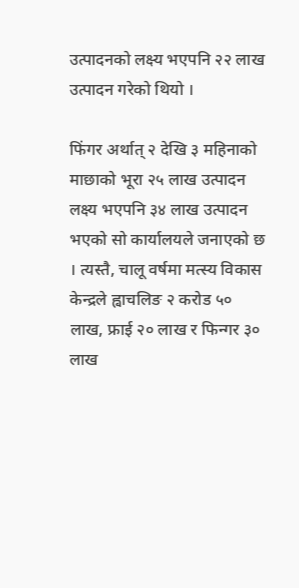उत्पादनको लक्ष्य भएपनि २२ लाख उत्पादन गरेको थियो ।

फिंगर अर्थात् २ देखि ३ महिनाको माछाको भूरा २५ लाख उत्पादन लक्ष्य भएपनि ३४ लाख उत्पादन भएको सो कार्यालयले जनाएको छ । त्यस्तै, चालू वर्षमा मत्स्य विकास केन्द्रले ह्वाचलिङ २ करोड ५० लाख, फ्राई २० लाख र फिन्गर ३० लाख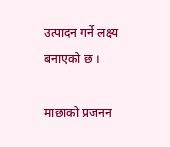उत्पादन गर्ने लक्ष्य बनाएको छ ।

माछाको प्रजनन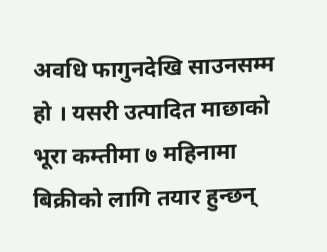अवधि फागुनदेखि साउनसम्म हो । यसरी उत्पादित माछाको भूरा कम्तीमा ७ महिनामा बिक्रीको लागि तयार हुन्छन्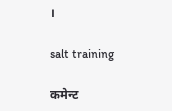।

salt training

कमेन्ट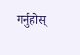गर्नुहोस्